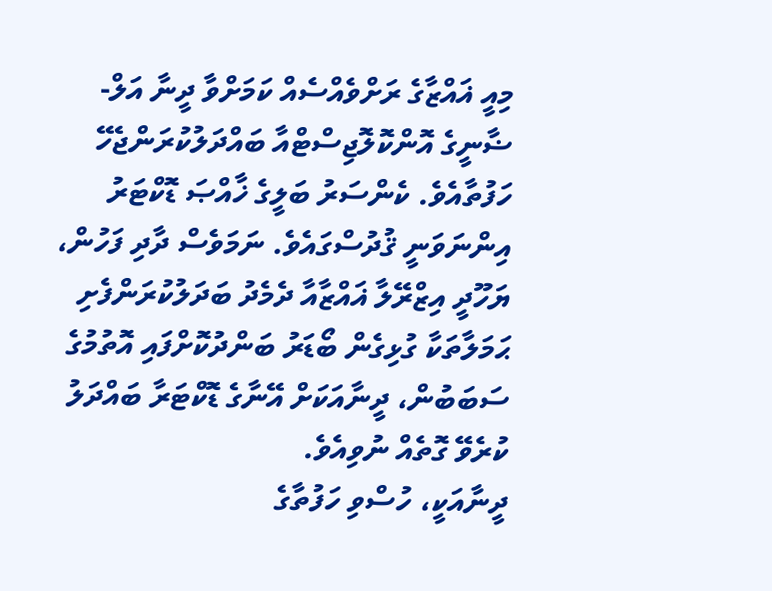މިއީ ޣައްޒާގެ ރަށްވެއްސެއް ކަމަށްވާ ދީނާ އަލް-ޟާނީގެ އޮންކޮލޮޖިސްޓްއާ ބައްދަލުކުރަންޖެހޭ ހަފުތާއެވެ. ކެންސަރު ބަލީގެ ޚާއްޞަ ޑޮކްޓަރު އިންނަވަނީ ޤުދުސްގައެވެ. ނަމަވެސް ދާދި ފަހުން، ޔަހޫދީ އިޒްރޭލާ ޣައްޒާއާ ދެމެދު ބަދަލުކުރަންފެށި ޙަމަލާތަކާ ގުޅިގެން ބޯޑަރު ބަންދުކޮށްފައި އޮތުމުގެ ސަބަބުން، ދީނާއަކަށް އޭނާގެ ޑޮކްޓަރާ ބައްދަލު ކުރެވޭ ގޮތެއް ނުވިއެވެ.
ދީނާއަކީ، ހުސްވި ހަފުތާގެ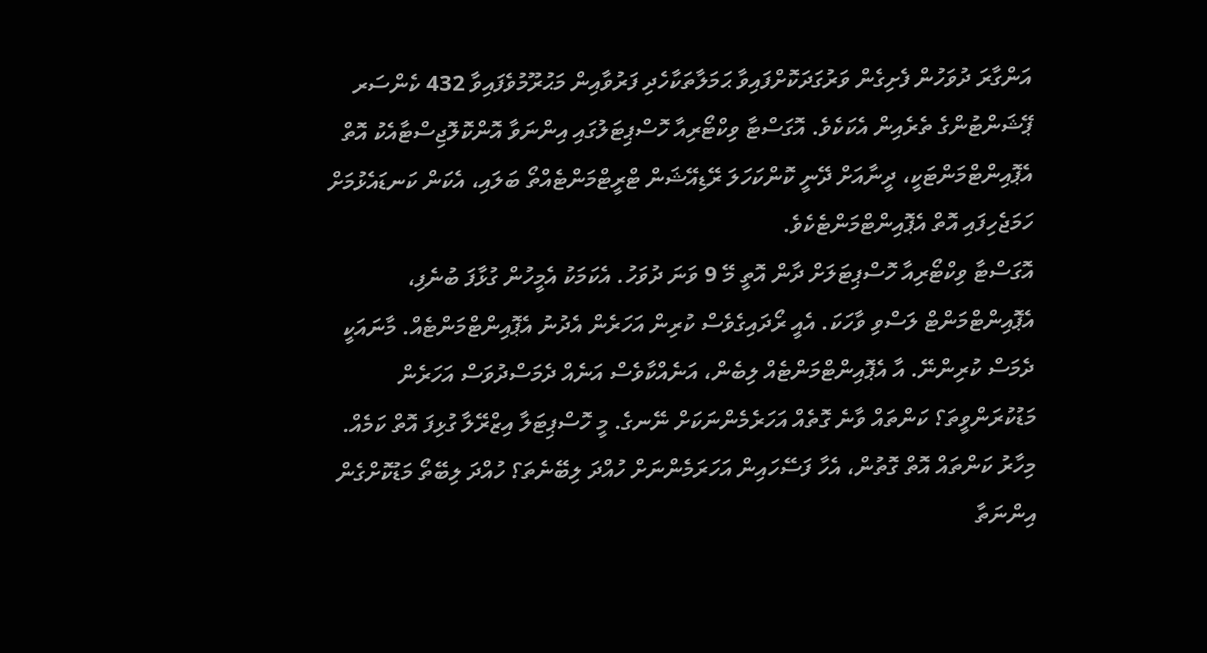އަންގާރަ ދުވަހުން ފެށިގެން ވަރުގަދަކޮށްފައިވާ ޙަމަލާތަކާހެދި ފަރުވާއިން މަޙުރޫމުވެފައިވާ 432 ކެންސަރ ޕޭޝަންޓުންގެ ތެރެއިން އެކަކެވެ. އޮގަސްޓާ ވިކްޓޯރިއާ ހޮސްޕިޓަލުގައި އިންނަވާ އޮންކޮލޮޖިސްޓާއެކު އޮތް އެޕޮއިންޓްމަންޓަކީ، ދީނާއަށް ދޭނީ ކޮންކަހަލަ ރޭޑިއޭޝަން ޓްރީޓްމަންޓެއްތޯ ބަލައި، އެކަން ކަނޑައެޅުމަށް ހަމަޖެހިފައި އޮތް އެޕޮއިންޓްމަންޓެކެވެ.
އޮގަސްޓާ ވިކްޓޯރިއާ ހޮސްޕިޓަލަށް ދާން އޮތީ މޭ 9 ވަނަ ދުވަހު. އެކަމަކު އެމީހުން ގުޅާފަ ބުނެފި، އެޕޮއިންޓްމަންޓް ލަސްވި ވާހަކަ. އެއީ ރޯދައިގެވެސް ކުރިން އަހަރެން އެދުނު އެޕޮއިންޓްމަންޓެއް. މާނައަކީ ދެމަސް ކުރިންނޭ. އާ އެޕޮއިންޓްމަންޓެއް ލިބެން، އަނެއްކާވެސް އަނެއް ދެމަސްދުވަސް އަހަރެން މަޑުކުރަންވީތަ؟ ކަންތައް ވާނެ ގޮތެއް އަހަރެމެންނަކަށް ނޭނގެ. މީ ހޮސްޕިޓަލާ އިޒްރޭލާ ގުޅިފަ އޮތް ކަމެއް. މިހާރު ކަންތައް އޮތް ގޮތުން، އެހާ ފަސޭހައިން އަހަރަމެންނަށް ހުއްދަ ލިބޭނެތަ؟ ހުއްދަ ލިބޭތޯ މަޑުކޮށްގެން އިންނަތާ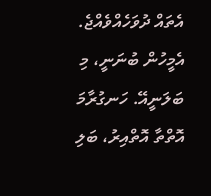އެތައް ދުވަހެއްވެއްޖެ. އެމީހުން ބުނަނީ، މި ބަލަނީއޭ. ހަނގުރާމަ އޮތްތާ އޮތްއިރު، ބަލި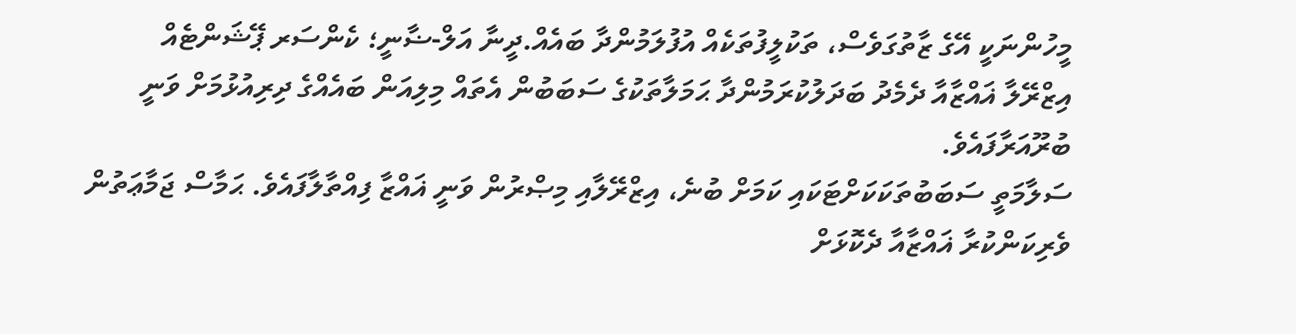މީހުންނަކީ އޭގެ ޒާތުގަވެސް، ތަކުލީފުތަކެއް އުފުލަމުންދާ ބައެއް.ދީނާ އަލް-ޟާނީ؛ ކެންސަރ ޕޭޝަންޓެއް
އިޒްރޭލާ ޣައްޒާއާ ދެމެދު ބަދަލުކުރަމުންދާ ޙަމަލާތަކުގެ ސަބަބުން އެތައް މިލިއަން ބައެއްގެ ދިރިއުޅުމަށް ވަނީ ބުރޫއަރާފައެވެ.
ސަލާމަތީ ސަބަބުތަކަކަށްޓަކައި ކަމަށް ބުނެ، އިޒްރޭލާއި މިޞްރުން ވަނީ ޣައްޒާ ފިއްތާލާފައެވެ. ޙަމާސް ޖަމާޢަތުން ވެރިކަންކުރާ ޣައްޒާއާ ދެކޮޅަށް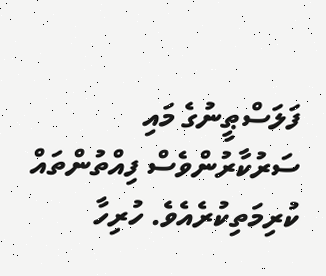ފަލަސްޠީނުގެ މައި ސަރުކާރުންވެސް ފިއްތުންތައް ކުރިމަތިކުރެއެވެ. ހުރިހާ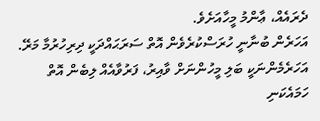ދެރައެއް، ޢާންމު މީހާއަށެވެ.
އަހަރެން ބުނާނީ ހުރަސްކުރެވެން އޮތް ސަރަޙައްދަކީ ދިރިހުރުމާ މަރޭ. އަހަރެމެންނަކީ ބަލި މީހުންނަށް ވާއިރު، ފަރުވާއެއް ލިބެން އޮތް ހަމައެކަނި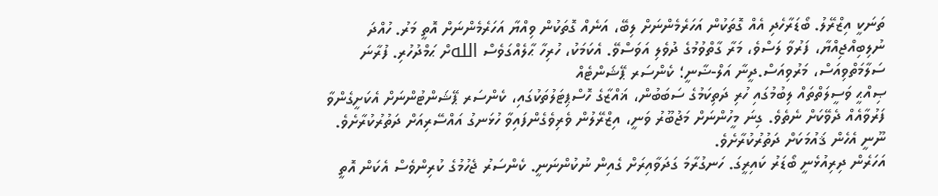ތަނަކީ އިޒްރޭލު. ބޯޑަރާހެދި އެއް ގޮތަކުން އަހަރެމެންނަށް ލިބޭ، އަނެއް ގޮތަކުން ވިއްޔާ އަހަރެމެންނަށް އޮތީ މަރު. ހުއްދަ ނުލިބިއްޖިއްޔާ، ފަރުވާ ލަސްވެ، މަރާ ގާތްވުމުގެ ދުވެލި އަވަސްވޭ. އެކަމަކު، ހުރިހާ ޙާލެއްގަވެސް اللهށް ޙަމްދުހުރި. ފުރާނަ ސަލާމަތްވިއަސް، މަރުވިއަސް.ދީނާ އަލް-ޟާނީ؛ ކެންސަރ ޕޭޝަންޓެއް
ޞިއްޙީ ވަސީލަތްތައް ލިބުމުގައި ހުރި ދަތިކަމުގެ ސަބަބުން، ޣައްޒާގެ ހޮސްޕިޓަލުތަކުގައި، ކެންސަރ ޕޭޝަންޓުންނަށް އެކަށީގެންވާ ފަރުވާއެއް ދެވޭކަށް ނެތެވެ. ގިނަ މީހުންނަށް މަޖުބޫރު ވަނީ، އިޒްރޭލުން ވެރިވެގެންފައިވާ ހުޅަނގު އައްސޭރިއަށް ދަތުރުކުރާށެވެ. ނޫނީ އެހެން ޤައުމަކަށް ދަތުރުކުރާށެވެ.
އަހަރެން ދިރިއުޅެނީ ބޯޑަރު ކައިރީގަ. ހަނގުރާމަ ގަދަވާއިރަށް ގެއިން ނުކުންނަނީ. ކެންސަރު ޖެހުމުގެ ކުރިންވެސް އެކަން އޮތީ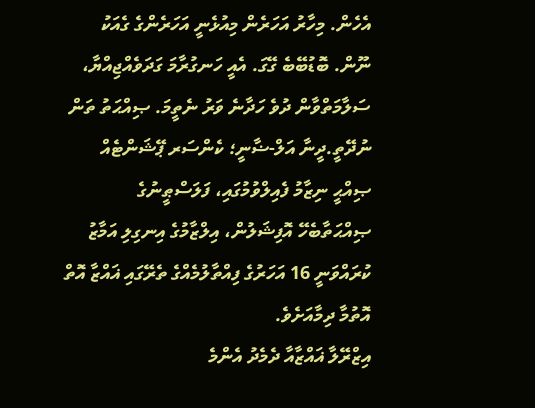އެހެން. މިހާރު އަހަރެން މިއުޅެނީ އަހަރެންގެ ގެއަކު ނޫން. ބޮޑުބޭބެ ގޭގަ. އެއީ ހަނގުރާމަ ގަދަވެއްޖިއްޔާ، ސަލާމަތްވާން ދުވެ ހަދާނެ ވަރު ނެތީމަ. ޞިއްޙަތު ތަން ނުދޭތީ.ދީނާ އަލް-ޟާނީ؛ ކެންސަރ ޕޭޝަންޓެއް
ޞިއްޙީ ނިޒާމު ފެއިލްވުމުގައި، ފަލަސްޠީނުގެ ޞިއްޙަތާބެހޭ އޮފިޝަލުން، އިލްޒާމުގެ އިނގިލި އަމާޒު ކުރައްވަނީ 16 އަހަރުގެ ފިއްތާލުމެއްގެ ތެރޭގައި ޣައްޒާ އޮތް އޮތުމާ ދިމާއަށެވެ.
އިޒްރޭލާ ޣައްޒާއާ ދެމެދު އެންމެ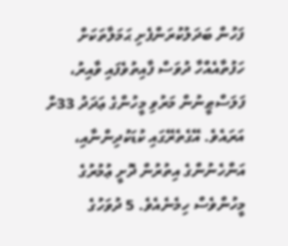ފަހުން ބަދަލުކުރަންފެށި ޙަމަލާތަކަށް ހަފުތާއެއްހާ ދުވަސް ފާއިތުވެފައި ވާއިރު، ފަލަސްޠީނުން މަރުވި މީހުންގެ ޢަދަދު 33ށް އަރައެވެ. އޭގެތެރޭގައި ކުޑަކުދިންނާއި، އަންހެނުންގެ އިތުރުން ދޮށީ ޢުމުރުގެ މީހުންވެސް ހިމެނެއެވެ. 5 ދުވަހުގެ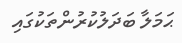ޙަމަލާ ބަދަލުކުރުންތަކުގައި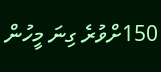150ށްވުރެ ގިނަ މީހުން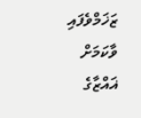ޒަޚަމްވެފައި ވާކަމަށް ޣައްޒާގެ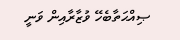ޞިއްޙަތާބެހޭ ވުޒާރާއިން ވަނީ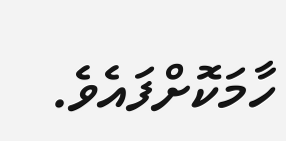ހާމަކޮށްފައެވެ.